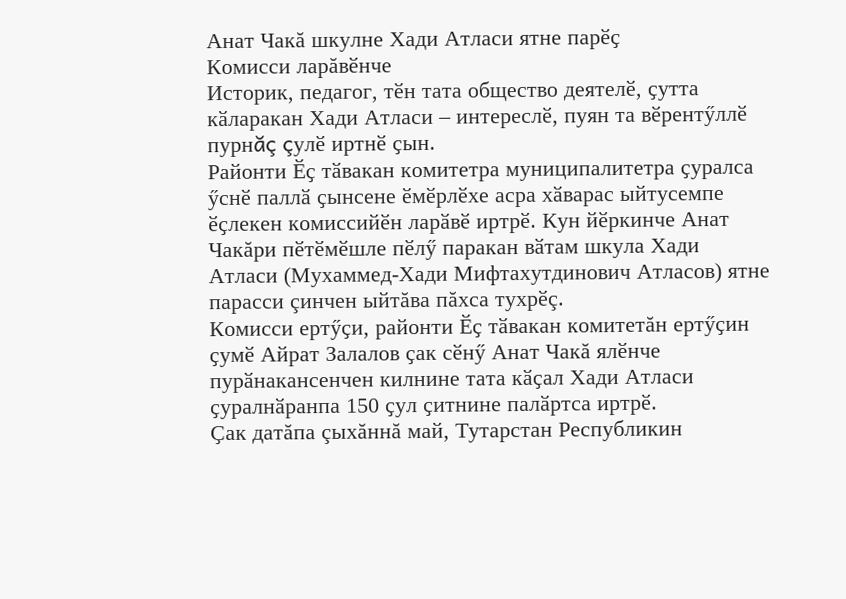Анат Чакă шкулне Хади Атласи ятне парӗҫ
Комисси ларăвӗнче
Историк, педагог, тӗн тата общество деятелӗ, ҫутта кӑларакан Хади Атласи – интереслӗ, пуян та вӗрентӳллӗ пурнăç çулӗ иртнӗ ҫын.
Районти Ӗҫ тӑвакан комитетра муниципалитетра ҫуралса ӳснӗ паллӑ ҫынсене ӗмӗрлӗхе асра хӑварас ыйтусемпе ӗҫлекен комиссийӗн ларӑвӗ иртрӗ. Кун йӗркинче Анат Чакăри пӗтӗмӗшле пӗлӳ паракан вӑтам шкула Хади Атласи (Мухаммед-Хади Мифтахутдинович Атласов) ятне парасси çинчен ыйтăва пăхса тухрӗç.
Комисси ертӳҫи, районти Ӗҫ тӑвакан комитетăн ертӳҫин ҫумӗ Айрат Залалов ҫак сӗнӳ Анат Чакă ялӗнче пурӑнакансенчен килнине тата кӑҫал Хади Атласи ҫуралнӑранпа 150 ҫул ҫитнине палӑртса иртрӗ.
Ҫак датăпа çыхăннă май, Тутарстан Республикин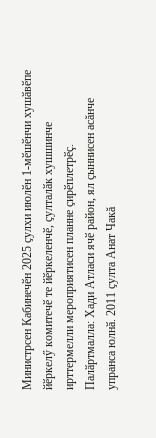Министрсен Кабинечӗн 2025 ҫулхи июлӗн 1-мӗшӗнчи хушӑвӗпе йӗркелӳ комитечӗ те йӗркеленчӗ, ҫулталӑк хушшинче ирттермелли мероприятисен планне ҫирӗплетрӗç.
Палӑртмалла: Хади Атласи ячӗ район, ял ҫыннисен асăнче упранса юлнӑ. 2011 ҫулта Анат Чакă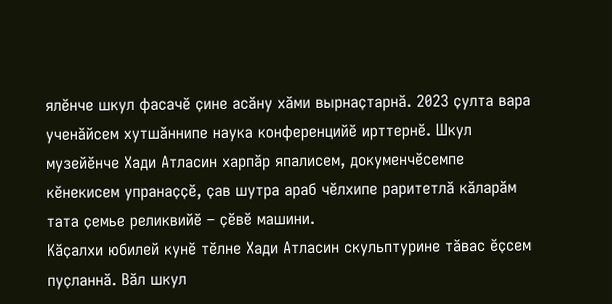ялӗнче шкул фасачӗ ҫине асӑну хӑми вырнаҫтарнӑ. 2023 ҫулта вара ученăйсем хутшӑннипе наука конференцийӗ ирттернӗ. Шкул музейӗнче Хади Атласин харпӑр япалисем, докуменчӗсемпе кӗнекисем упранаҫҫӗ, ҫав шутра араб чӗлхипе раритетлӑ кӑларӑм тата ҫемье реликвийӗ – ҫӗвӗ машини.
Кӑҫалхи юбилей кунӗ тӗлне Хади Атласин скульптурине тӑвас ӗҫсем пуҫланнӑ. Вӑл шкул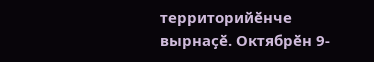территорийӗнче вырнаҫӗ. Октябрӗн 9-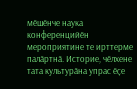мӗшӗнче наука конференцийӗн мероприятине те ирттерме палӑртнӑ. Историе, чӗлхене тата культурӑна упрас ӗҫе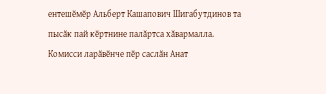ентешӗмӗр Альберт Кашапович Шигабутдинов та пысӑк пай кӗртнине палăртса хăвармалла.
Комисси ларӑвӗнче пӗр саслӑн Анат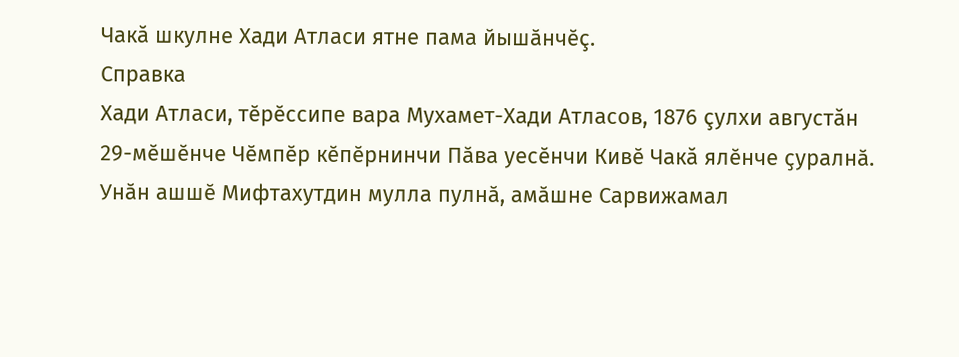Чакă шкулне Хади Атласи ятне пама йышӑнчӗç.
Справка
Хади Атласи, тӗрӗссипе вара Мухамет-Хади Атласов, 1876 çулхи августăн 29-мӗшӗнче Чӗмпӗр кӗпӗрнинчи Пӑва уесӗнчи Кивӗ Чакă ялӗнче ҫуралнӑ. Унӑн ашшӗ Мифтахутдин мулла пулнӑ, амӑшне Сарвижамал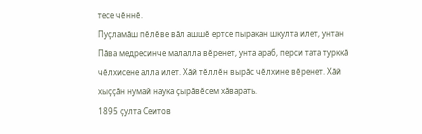тесе чӗннӗ.
Пуҫламӑш пӗлӗве вӑл ашшӗ ертсе пыракан шкулта илет, унтан Пăва медресинче малалла вӗренет, унта араб, перси тата турккӑ чӗлхисене алла илет. Хӑй тӗллӗн вырӑс чӗлхине вӗренет. Хӑй хыҫҫӑн нумай наука çырăвӗсем хӑварать.
1895 ҫулта Сеитов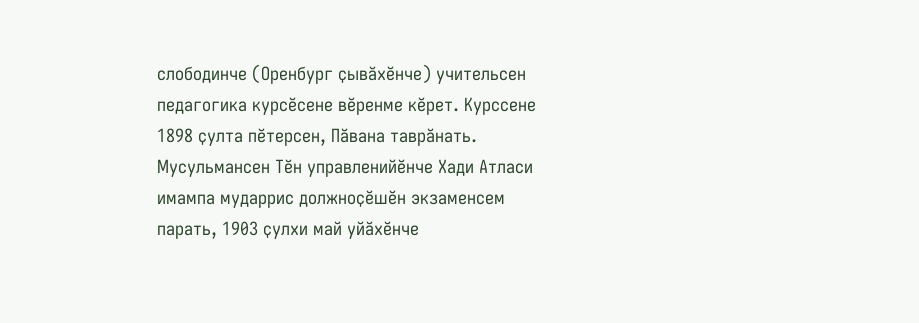слободинче (Оренбург ҫывӑхӗнче) учительсен педагогика курсӗсене вӗренме кӗрет. Курссене 1898 ҫулта пӗтерсен, Пăвана таврӑнать. Мусульмансен Тӗн управленийӗнче Хади Атласи имампа мударрис должноҫӗшӗн экзаменсем парать, 1903 ҫулхи май уйӑхӗнче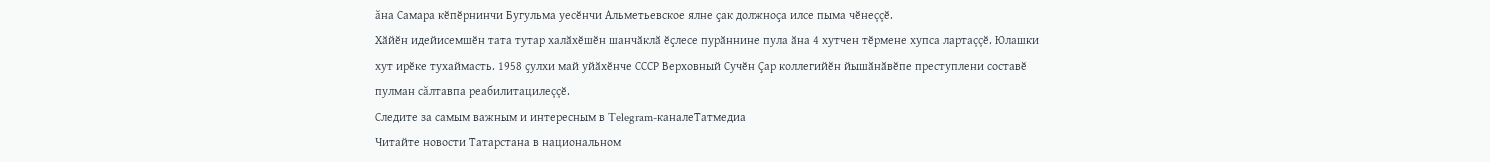ăна Самара кӗпӗрнинчи Бугульма уесӗнчи Альметьевское ялне ҫак должноҫа илсе пыма чӗнеççӗ.
Хӑйӗн идейисемшӗн тата тутар халӑхӗшӗн шанчӑклӑ ӗҫлесе пурӑннине пула ӑна 4 хутчен тӗрмене хупса лартаççӗ. Юлашки хут ирӗке тухаймасть. 1958 ҫулхи май уйӑхӗнче СССР Верховный Сучӗн Ҫар коллегийӗн йышӑнӑвӗпе преступлени составӗ пулман сăлтавпа реабилитацилеççӗ.
Следите за самым важным и интересным в Telegram-каналеТатмедиа
Читайте новости Татарстана в национальном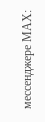мессенджере MАХ: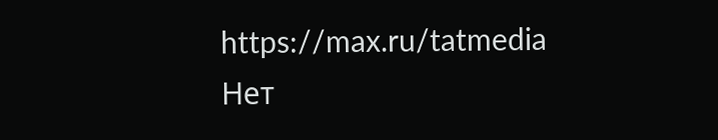https://max.ru/tatmedia
Нет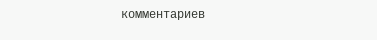комментариев